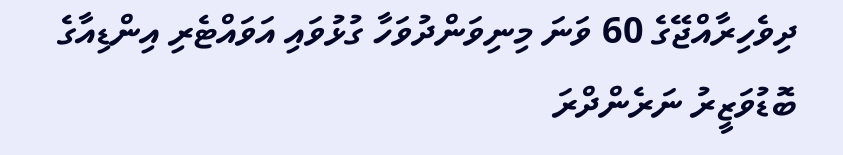ދިވެހިރާއްޖޭގެ 60 ވަނަ މިނިވަންދުވަހާ ގުޅުވައި އަވައްޓެރި އިންޑިއާގެ ބޮޑުވަޒީރު ނަރެންދްރަ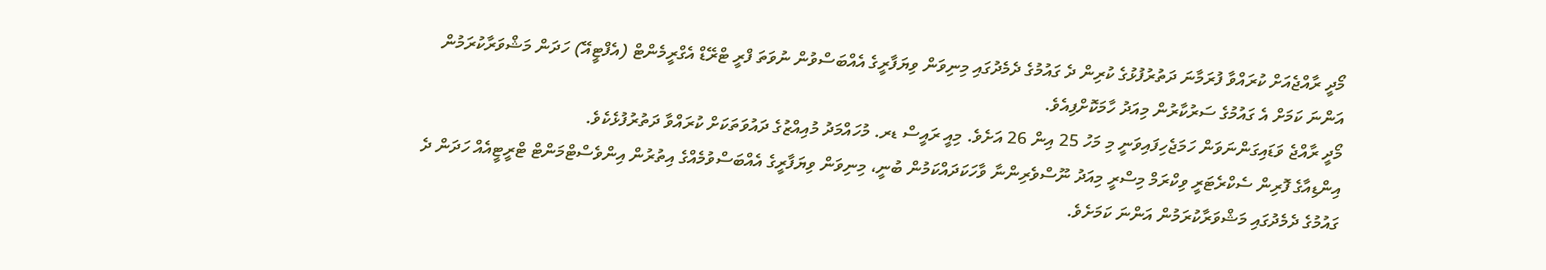މޯދީ ރާއްޖެއަށް ކުރައްވާ ފުރަމާނަ ދަތުރުފުޅުގެ ކުރިން ދެ ގައުމުގެ ދެމެދުގައި މިނިވަން ވިޔަފާރީގެ އެއްބަސްވުން ނުވަތަ ފްރީ ޓްރޭޑް އެގްރީމެންޓް (އެފްޓީއޭ) ހަދަން މަޝްވަރާކުރަމުން އަންނަ ކަމަށް އެ ގައުމުގެ ސަރުކާރުން މިއަދު ހާމަކޮށްފިއެވެ.
މޯދީ ރާއްޖެ ވަޑައިގަންނަވަން ހަމަޖެހިފައިވަނީ މި މަހު 25 އިން 26 އަށެވެ. މިއީ ރައީސް ޑރ. މުހައްމަދު މުއިއްޒުގެ ދައުވަތަކަށް ކުރައްވާ ދަތުރުފުޅެކެވެ.
އިންޑިއާގެ ފޮރިން ސެކްރެޓަރީ ވިކްރަމް މިސްރީ މިއަދު ނޫސްވެރިންނާ ވާހަކަދައްކަމުން ބުނީ، މިނިވަން ވިޔަފާރީގެ އެއްބަސްވުމެއްގެ އިތުރުން އިންވެސްޓްމަންޓް ޓްރީޓީއެއް ހަދަން ދެ ގައުމުގެ ދެމެދުގައި މަޝްވަރާކުރަމުން އަންނަ ކަމަށެވެ.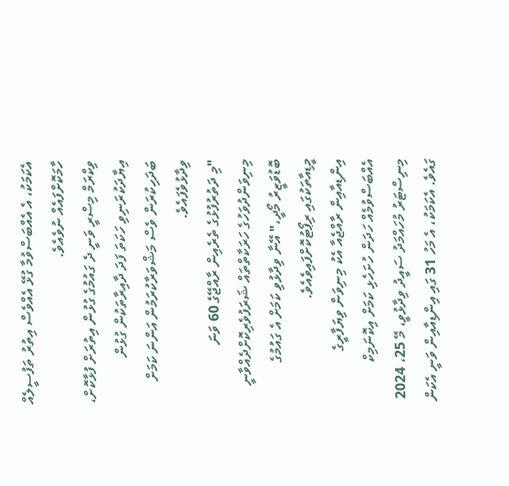އެކަމަކު، އެ އެއްބަސްވުމާ ގުޅޭ އެއްވެސް އިތުރު ތަފުސީލެއް ހާމަކޮށްފައެއް ނުވެއެވެ.
ވިކްރަމް މިސްރީ ވަނީ ދެ ގައުމުގެ ގުޅުން އިތުރަށް ފުޅާކޮށް، އިޔާދަކުރަނިވި ހަކަތަ ފަދަ ދާއިރާތަކުން ގުޅުން ބަދަހިކުރަން ވެސް މަޝްވަރާކުރަމުން އަންނަ ކަމަށް ވިދާޅުވެފައެވެ.
"މި ދަތުރުފުޅުގެ ތެރެއިން ރާއްޖޭގެ 60 ވަނަ މިނިވަންދުވަހުގެ ހަރަކާތްތައް ޝަރަފުވެރިކޮށްދެއްވާނީ ބޮޑުވަޒީރު މޯދީ،" އޭނާ ވިދާޅުވި ކަމަށް އެ ގައުމުގެ މީޑިއާތަކުގައި ރިޕޯޓުކޮށްފައިވެއެވެ.
އިންޑިއާއިން ރާއްޖެއާ އެކު މިނިވަން ވިޔަފާރީގެ އެއްބަސްވުމެއް ހަދަން ހުށަހެޅި ކަމަށް އިކޮނަމިކް މިނިސްޓަރު މުހައްމަދު ސައީދު ވިދާޅުވީ، މޭ 25، 2024 ގައެވެ. އެކަމަކު، އެ މަހު 31 ގައި އިންޑިއާއިން ވަނީ އެކަން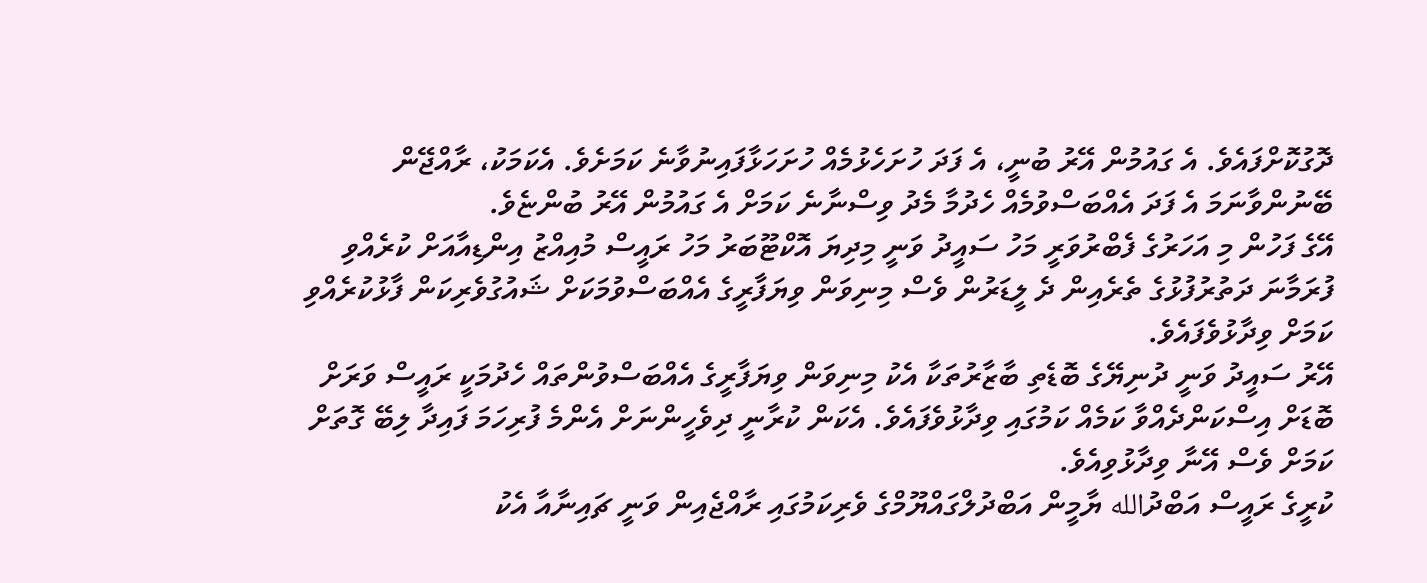ދޮގުކޮށްފައެވެ. އެ ގައުމުން އޭރު ބުނީ، އެ ފަދަ ހުށަހެޅުމެއް ހުށަހަޅާފައިނުވާނެ ކަމަށެވެ. އެކަމަކު، ރާއްޖޭން ބޭނުންވާނަމަ އެ ފަދަ އެއްބަސްވުމެއް ހެދުމާ މެދު ވިސްނާނެ ކަމަށް އެ ގައުމުން އޭރު ބުންޏެވެ.
އޭގެ ފަހުން މި އަހަރުގެ ފެބްރުވަރީ މަހު ސައީދު ވަނީ މިދިޔަ އޮކްޓޫބަރު މަހު ރައީސް މުއިއްޒު އިންޑިއާއަށް ކުރެއްވި ފުރަމާނަ ދަތުރުފުޅުގެ ތެރެއިން ދެ ލީޑަރުން ވެސް މިނިވަން ވިޔަފާރީގެ އެއްބަސްވުމަކަށް ޝައުގުވެރިކަން ފާޅުކުރެއްވި ކަމަށް ވިދާޅުވެފައެވެ.
އޭރު ސައީދު ވަނީ ދުނިޔޭގެ ބޮޑެތި ބާޒާރުތަކާ އެކު މިނިވަން ވިޔަފާރީގެ އެއްބަސްވުންތައް ހެދުމަކީ ރައީސް ވަރަށް ބޮޑަށް އިސްކަންދެއްވާ ކަމެއް ކަމުގައި ވިދާޅުވެފައެވެ. އެކަން ކުރާނީ ދިވެހީންނަށް އެންމެ ފުރިހަމަ ފައިދާ ލިބޭ ގޮތަށް ކަމަށް ވެސް އޭނާ ވިދާޅުވިއެވެ.
ކުރީގެ ރައީސް އަބްދުالله ޔާމީން އަބްދުލްގައްޔޫމްގެ ވެރިކަމުގައި ރާއްޖެއިން ވަނީ ޗައިނާއާ އެކު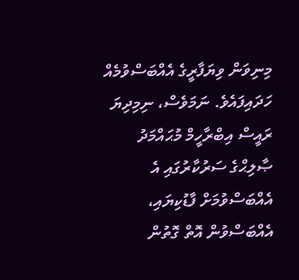މިނިވަން ވިޔަފާރީގެ އެއްބަސްވުމެއް ހަދައިފައެވެ. ނަމަވެސް، ނިމިދިޔަ ރައީސް އިބްރާހީމް މުޙައްމަދު ޞާލިޙްގެ ސަރުކާރުގައި އެ އެއްބަސްވުމަށް ފާޑުކިޔައި، އެއްބަސްވުން އޮތް ގޮތުން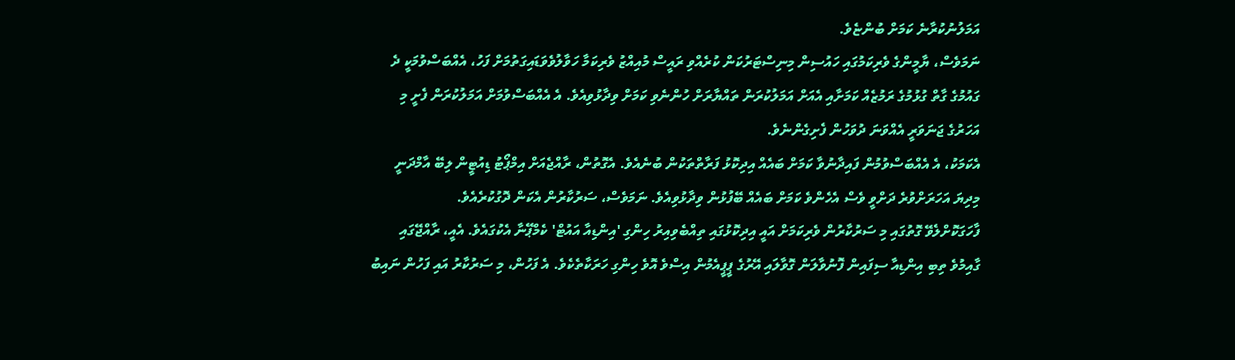އަމަލުނުކުރާނެ ކަމަށް ބުންޏެވެ.
ނަމަވެސް، ޔާމީންގެ ވެރިކަމުގައި ހައުސިން މިނިސްޓަރުކަން ކުރެއްވި ރައީސް މުއިއްޒު ވެރިކަމާ ހަވާލުވެވަޑައިގަތުމަށް ފަހު، އެއްބަސްވުމަކީ ދެ ގައުމުގެ ގާތް ގުޅުމުގެ ރަމުޒެއް ކަމަށާއި އެއަށް އަމަލުކުރަން ތައްޔާރަށް ހުންނެވި ކަމަށް ވިދާޅުވިއެވެ. އެ އެއްބަސްވުމަށް އަމަލުކުރަން ފެށީ މި އަހަރުގެ ޖަނަވަރީ އެއްވަނަ ދުވަހުން ފެށިގެންނެވެ.
އެކަމަކު، އެ އެއްބަސްވުމުން ފައިދާނުވާ ކަމަށް ބައެއް އިދިކޮޅު ފަރާތްތަކުން ބުނެއެވެ. އެގޮތުން، ރާއްޖެއަށް އިމްޕޯޓު ޑިއުޓީން ލިބޭ އާމްދަނީ މިދިޔަ އަހަރަށްވުރެ ދަށްވީ ވެސް އެހެންވެ ކަމަށް ބައެއް ބޭފުޅުން ވިދާޅުވިއެވެ. ނަމަވެސް، ސަރުކާރުން އެކަން ދޮގުކުރެއެވެ.
ފާހަގަކޮށްލެވޭ ގޮތުގައި މި ސަރުކާރުން ވެރިކަމަށް އައީ އިދިކޮޅުގައި ތިއްބެވިއިރު ހިންގި 'އިންޑިއާ އައުޓް' ކެމްޕޭނާ އެކުގައެވެ. އެއީ، ރާއްޖޭގައި ގާއިމުވެ ތިބި އިންޑިއާ ސިފައިން ފޮނުވާލަން ގޮވާލައި އޭރުގެ ޕީޕީއެމުން އިސްވެ އޮވެ ހިންގި ހަރަކާތެކެވެ. އެ ފަހުން، މި ސަރުކާރު އައި ފަހުން ނައިބު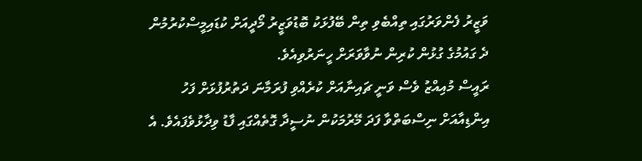ވަޒީރު ފެންވަރުގައި ތިއްބެވި ތިން ބޭފުޅަކު ބޮޑުވަޒީރު މޯދީއަށް ކުޑައިމީސްކުރުމުން ދެ ގައުމުގެ ގުޅުން ކުރިން ނުވާވަރަށް ހީނަރުވިއެވެ.
ރައީސް މުއިއްޒު ވެސް ވަނީ ޗައިނާއަށް ކުރެއްވި ފުރަމާނަ ދަތުރުފުޅަށް ފަހު އިންޑިއާއަށް ނިސްބަތްވާ ފަދަ މޭރުމަކުން ނުސީދާ ގޮތެއްގައި ފާޑު ވިދާޅުވެފައެވެ. އެ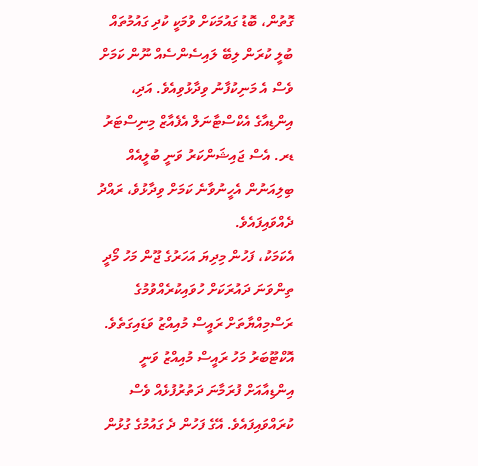ގޮތުން، ބޮޑު ގައުމަކަށް ވުމަކީ ކުދި ގައުމުތައް ބުލީ ކުރަން ލިބޭ ލައިސެންސެއް ނޫން ކަމަށް ވެސް އެ މަނިކުފާނު ވިދާޅުވިއެވެ. އަދި، އިންޑިއާގެ އެކްސްޓާނަލް އެފެއާޒް މިނިސްޓަރު ޑރ. އެސް ޖައިޝަންކަރު ވަނީ ބުލީއެއް ބިލިއަނުން އެހީނުވާނެ ކަމަށް ވިދާޅުވެ، ރައްދު ދެއްވައިފައެވެ.
އެކަމަކު، ފަހުން މިދިޔަ އަހަރުގެ ޖޫން މަހު މޯދީ ތިންވަނަ ދައުރަކަށް ހުވައިކުރެއްވުމުގެ ރަސްމިއްޔާތަށް ރައީސް މުއިއްޒު ވަޑައިގަތެވެ. އޮކްޓޫބަރު މަހު ރައީސް މުއިއްޒު ވަނީ އިންޑިއާއަށް ފުރަމާނަ ދަތުރުފުޅެއް ވެސް ކުރައްވައިފައެވެ. އޭގެ ފަހުން ދެ ގައުމުގެ ގުޅުން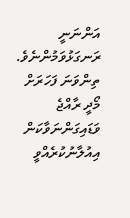އަންނަނީ ރަނގަޅުވަމުންނެވެ.
ތިންވަނަ ފަހަރަށް މޯދީ ރާއްޖެ ވަޑައިގަންނަވާކަން އިއުލާނުކުރެއްވީ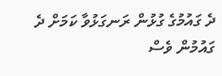ދެ ގައުމުގެ ގުޅުން ރަނގަޅުވާ ކަމަށް ދެ ގައުމުން ވެސް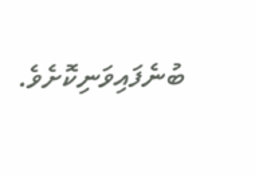ބުނެފައިވަނިކޮށެވެ.